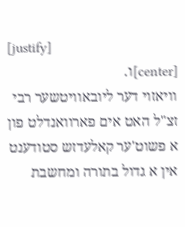[justify]
[center]ו.
וויאזוי דער ליובאוויטשער רבי זצ"ל האט אים פארוואנדלט פון א פשוט'ער קאלעדזש סטודענט אין א גדול בתורה ומחשבת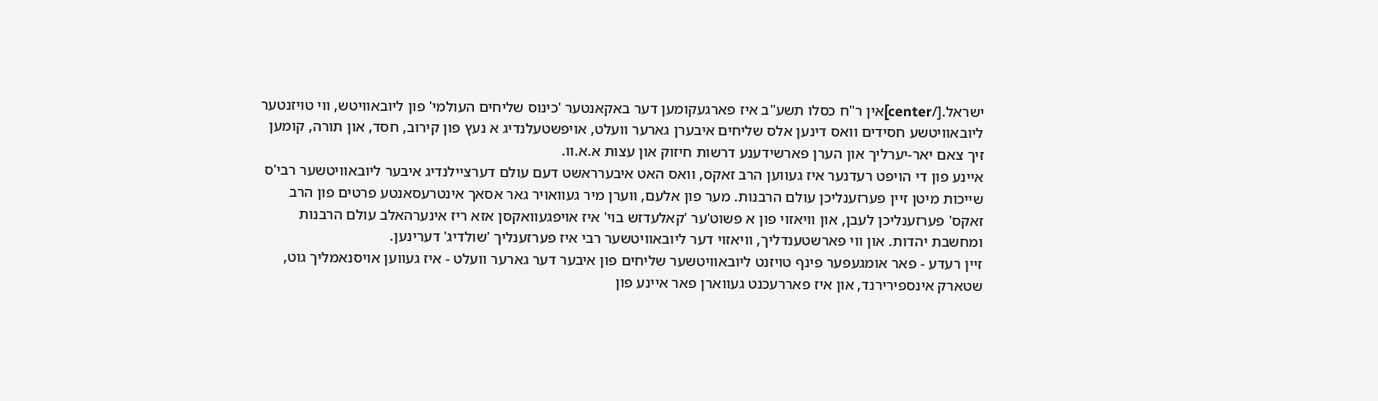ישראל.[/center]אין ר"ח כסלו תשע"ב איז פארגעקומען דער באקאנטער 'כינוס שליחים העולמי' פון ליובאוויטש, ווי טויזנטער ליובאוויטשע חסידים וואס דינען אלס שליחים איבערן גארער וועלט, אויפשטעלנדיג א נעץ פון קירוב, חסד, און תורה, קומען זיך צאם יאר-יערליך און הערן פארשידענע דרשות חיזוק און עצות א.א.וו.
איינע פון די הויפט רעדנער איז געווען הרב זאקס, וואס האט איבערראשט דעם עולם דערציילנדיג איבער ליובאוויטשער רבי'ס שייכות מיטן זיין פערזענליכן עולם הרבנות. מער פון אלעם, ווערן מיר געוואויר גאר אסאך אינטרעסאנטע פרטים פון הרב זאקס' פערזענליכן לעבן, און וויאזוי פון א פשוט'ער 'קאלעדזש בוי' איז אויפגעוואקסן אזא ריז אינערהאלב עולם הרבנות ומחשבת יהדות. און ווי פארשטענדליך, וויאזוי דער ליובאוויטשער רבי איז פערזענליך 'שולדיג' דערינען.
זיין רעדע - פאר אומגעפער פינף טויזנט ליובאוויטשער שליחים פון איבער דער גארער וועלט - איז געווען אויסנאמליך גוט, שטארק אינספירירנד, און איז פאררעכנט געווארן פאר איינע פון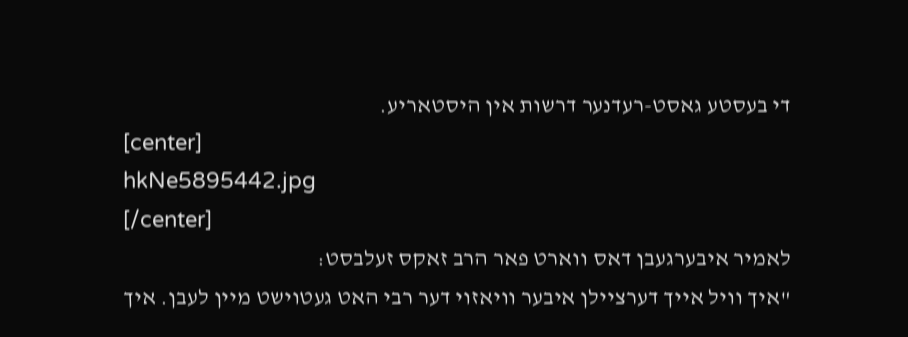די בעסטע גאסט-רעדנער דרשות אין היסטאריע.
[center]
hkNe5895442.jpg
[/center]
לאמיר איבערגעבן דאס ווארט פאר הרב זאקס זעלבסט:
"איך וויל אייך דערציילן איבער וויאזוי דער רבי האט געטוישט מיין לעבן. איך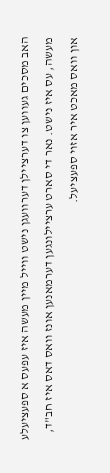האב מסכים געווען צו דערציילן דערוועגן נישט ווייל מיין מעשה איז עפעס א ספעציעלע מעשה, עס איז נישט. נאר די סארט ערציילונגען דערמאנען אונז וואס דאס איז חב"ד, און וואס מאכט איר אזוי ספעציעל.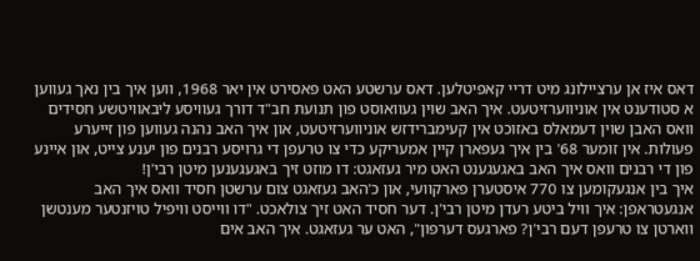דאס איז אן ערציילונג מיט דריי קאפיטלען. דאס ערשטע האט פאסירט אין יאר 1968, ווען איך בין נאך געווען א סטודענט אין אוניווערזיטעט. איך האב שוין געוואוסט פון תנועת חב"ד דורך געוויסע ליבאוויטשע חסידים וואס האבן שוין דעמאלס באזוכט אין קעימברידזש אוניווערזיטעט, און איך האב נהנה געווען פון זייערע פעולות. אין זומער 68' בין איך געפארן קיין אמעריקע כדי צו טרעפן די גרויסע רבנים פון יענע צייט, און איינע פון די רבנים וואס איך האב באגעגענט האט מיר געזאגט: דו מוזט זיך באגעגענען מיטן רבי'ן!
איך בין אנגעקומען צו 770 איסטערן פארקוועי, און כ'האב געזאגט צום ערשטן חסיד וואס איך האב אנגעטראפן: איך וויל ביטע רעדן מיטן רבי'ן. דער חסיד האט זיך צולאכט. "דו ווייסט וויפיל טויזנטער מענטשן ווארטן צו טרעפן דעם רבי'ן? פארגעס דערפון", האט ער געזאגט. איך האב אים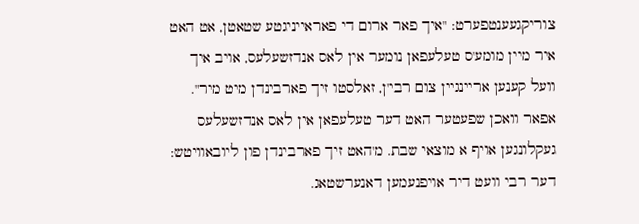צוריקגעענטפערט: "איך פאר ארום די פאראייניגטע שטאטן, אט האט איר מיין מומע'ס טעלעפאן נומער אין לאס אנדזשעלעס, אויב איך וועל קענען אריינגיין צום רבי'ן, זאלסטו זיך פארבינדן מיט מיר". אפאר וואכן שפעטער האט דער טעלעפאן אין לאס אנדזשעלעס געקלונגען אויף א מוצאי שבת. מ'האט זיך פארבינדן פון ליובאוויטש: דער רבי וועט דיר אויפנעמען דאנערשטאג.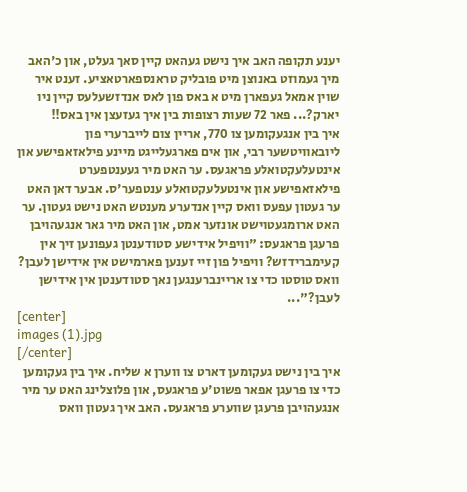יענע תקופה האב איך נישט געהאט קיין סאך געלט, און כ'האב מיך געמוזט באנוצן מיט פובליק טראנספארטאציע. זענט איר שוין אמאל געפארן מיט א באס פון לאס אנדזשעלעס קיין ניו יארק?... פאר 72 שעות רצופות בין איך געזעצן אין באס!!
איך בין אנגעקומען צו 770, אריין צום לייברערי פון ליובאוויטשער רבי, און אים פארגעלייגט מיינע פילאזאפישע און אינטעלעקטואלע פראגעס. ער האט מיר געענטפערט פילאזאפישע און אינטעלעקטואלע ענטפער'ס. אבער דאן האט ער געטון עפעס וואס קיין אנדערע מענטש האט נישט געטון. ער האט ארומגעטוישט אונזער אמט, און האט מיר גאר אנגעהויבן פרעגן פראגעס: "וויפיל אידישע סטודענטן געפונען זיך אין קעימברידזש? וויפיל פון זיי זענען פארמישט אין אידישן לעבן? וואס טוסטו כדי צו אריינברענגען נאך סטודענטן אין אידישן לעבן?"...
[center]
images (1).jpg
[/center]
איך בין נישט געקומען דארט צו ווערן א שליח. איך בין געקומען כדי צו פרעגן אפאר פשוט'ע פראגעס, און פלוצלינג האט ער מיר אנגעהויבן פרעגן שווערע פראגעס. האב איך געטון וואס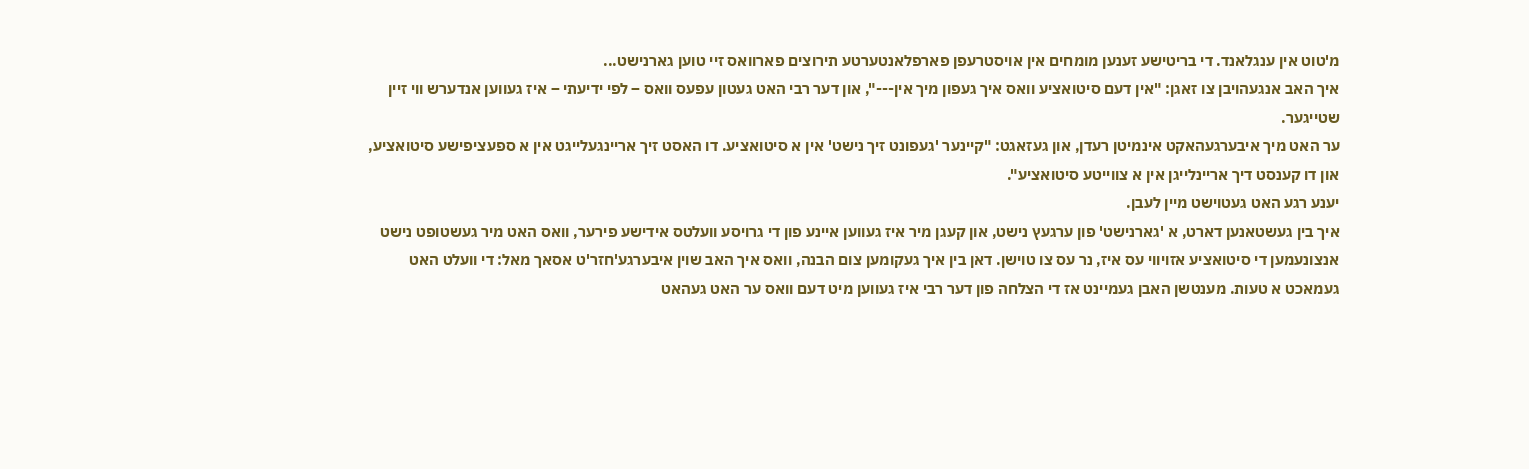מ'טוט אין ענגלאנד. די בריטישע זענען מומחים אין אויסטרעפן פארפלאנטערטע תירוצים פארוואס זיי טוען גארנישט...
איך האב אנגעהויבן צו זאגן: "אין דעם סיטואציע וואס איך געפון מיך אין---", און דער רבי האט געטון עפעס וואס – לפי ידיעתי – איז געווען אנדערש ווי זיין שטייגער.
ער האט מיך איבערגעהאקט אינמיטן רעדן, און געזאגט: "קיינער 'געפונט זיך נישט' אין א סיטואציע. דו האסט זיך אריינגעלייגט אין א ספעציפישע סיטואציע, און דו קענסט דיך אריינלייגן אין א צווייטע סיטואציע".
יענע רגע האט געטוישט מיין לעבן.
איך בין געשטאנען דארט, א 'גארנישט' פון ערגעץ נישט, און קעגן מיר איז געווען איינע פון די גרויסע וועלטס אידישע פירער, וואס האט מיר געשטופט נישט אנצונעמען די סיטואציע אזויווי עס איז, נר עס צו טוישן. דאן בין איך געקומען צום הבנה, וואס איך האב שוין איבערגע'חזר'ט אסאך מאל: די וועלט האט געמאכט א טעות. מענטשן האבן געמיינט אז די הצלחה פון דער רבי איז געווען מיט דעם וואס ער האט געהאט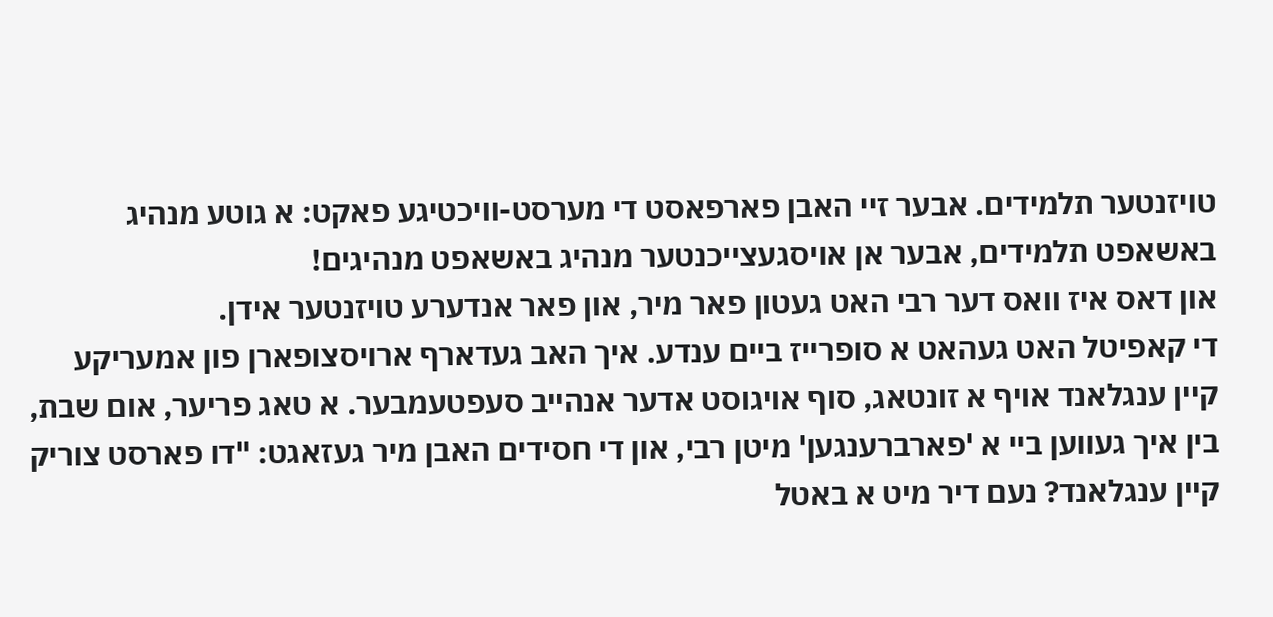טויזנטער תלמידים. אבער זיי האבן פארפאסט די מערסט-וויכטיגע פאקט: א גוטע מנהיג באשאפט תלמידים, אבער אן אויסגעצייכנטער מנהיג באשאפט מנהיגים!
און דאס איז וואס דער רבי האט געטון פאר מיר, און פאר אנדערע טויזנטער אידן.
די קאפיטל האט געהאט א סופרייז ביים ענדע. איך האב געדארף ארויסצופארן פון אמעריקע קיין ענגלאנד אויף א זונטאג, סוף אויגוסט אדער אנהייב סעפטעמבער. א טאג פריער, אום שבת, בין איך געווען ביי א 'פארברענגען' מיטן רבי, און די חסידים האבן מיר געזאגט: "דו פארסט צוריק קיין ענגלאנד? נעם דיר מיט א באטל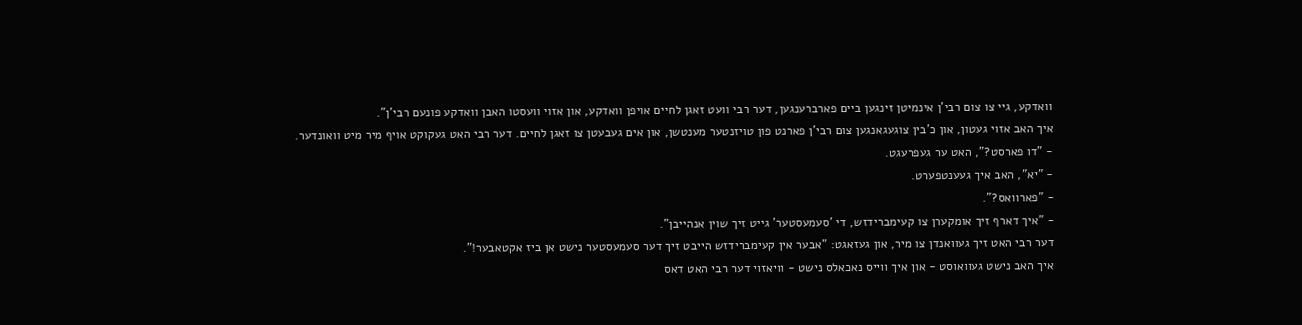וואדקע, גיי צו צום רבי'ן אינמיטן זינגען ביים פארברענגען, דער רבי וועט זאגן לחיים אויפן וואדקע, און אזוי וועסטו האבן וואדקע פונעם רבי'ן".
איך האב אזוי געטון, און כ'בין צוגעגאנגען צום רבי'ן פארנט פון טויזנטער מענטשן, און אים געבעטן צו זאגן לחיים. דער רבי האט געקוקט אויף מיר מיט וואונדער.
- "דו פארסט?", האט ער געפרעגט.
- "יא", האב איך געענטפערט.
- "פארוואס?".
- "איך דארף זיך אומקערן צו קעימברידזש, די 'סעמעסטער' גייט זיך שוין אנהייבן".
דער רבי האט זיך געוואנדן צו מיר, און געזאגט: "אבער אין קעימברידזש הייבט זיך דער סעמעסטער נישט אן ביז אקטאבער!".
איך האב נישט געוואוסט - און איך ווייס נאכאלס נישט - וויאזוי דער רבי האט דאס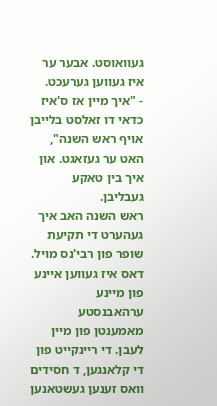געוואוסט. אבער ער איז געווען גערעכט.
- "איך מיין אז ס'איז כדאי דו זאלסט בלייבן אויף ראש השנה", האט ער געזאגט. און איך בין טאקע געבליבן.
ראש השנה האב איך געהערט די תקיעת שופר פון רבי'נס מויל. דאס איז געווען איינע פון מיינע ערהאבנסטע מאמענטן פון מיין לעבן. די ריינקייט פון די קלאנגען, ד חסידים וואס זענען געשטאנען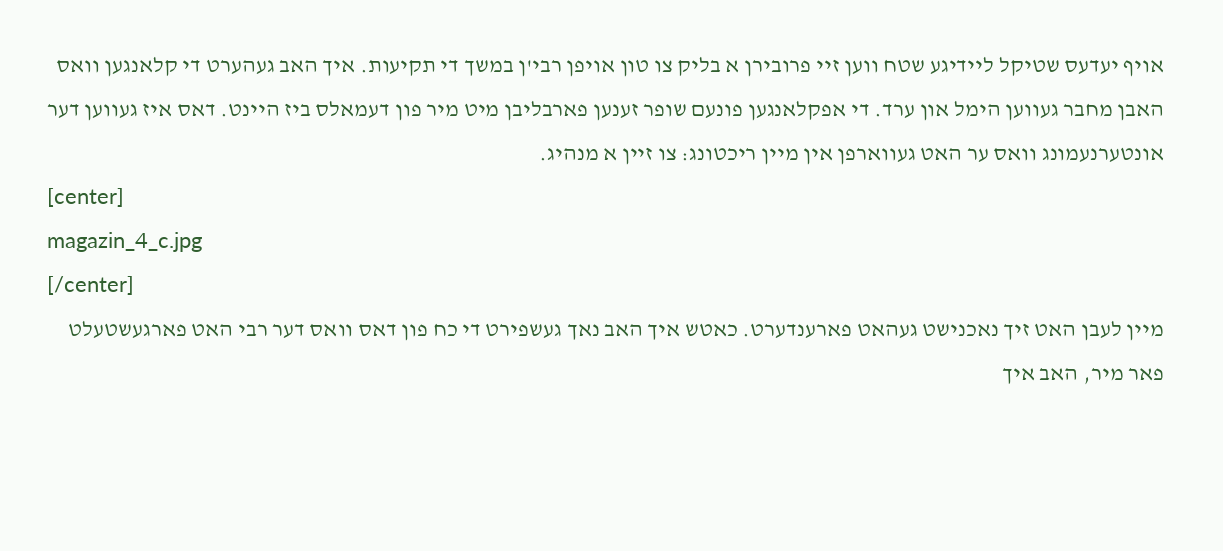אויף יעדעס שטיקל ליידיגע שטח ווען זיי פרובירן א בליק צו טון אויפן רבי'ן במשך די תקיעות. איך האב געהערט די קלאנגען וואס האבן מחבר געווען הימל און ערד. די אפקלאנגען פונעם שופר זענען פארבליבן מיט מיר פון דעמאלס ביז היינט. דאס איז געווען דער אונטערנעמונג וואס ער האט געווארפן אין מיין ריכטונג: צו זיין א מנהיג.
[center]
magazin_4_c.jpg
[/center]
מיין לעבן האט זיך נאכנישט געהאט פארענדערט. כאטש איך האב נאך געשפירט די כח פון דאס וואס דער רבי האט פארגעשטעלט פאר מיר, האב איך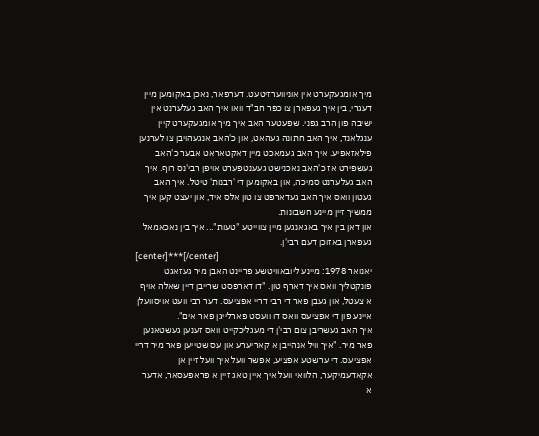מיך אומגעקערט אין אוניווערזיטעט. דערפאר, נאכן באקומען מיין דעגרי, בין איך געפארן צו כפר חב"ד וואו איך האב געלערנט אין ישיבה פון הרב גפני. שפעטער האב איך מיך אומגעקערט קיין ענגלאנד, איך האב חתונה געהאט, און כ'האב אנגעהויבן צו לערנען פילאזאפיע. איך האב געמאכט מיין דאקטאראט אבער כ'האב געשפירט אז כ'האב נאכנישט געענטפערט אויפן רבי'נס רוף. איך האב געלערנט סמיכה, און באקומען די 'רבנות' טיטל. איך האב געטון וואס איך האב געדארפט צו טון אלס איד, און יעצט קען איך ממשיך זיין מיינע חשבונות.
און דאן בין איך באגאנגען מיין צווייטע "טעות"... איך בין נאכאמאל געפארן באזוכן דעם רבי'ן.
[center]***[/center]
יאנואר 1978: מיינע ליובאוויטשע פריינט האבן מיר געזאגט פונקטליך וואס איך דארף טון. "דו דארפסט שרייבן דיין שאלה אויף א צעטל, און געבן פאר די רבי דריי אפציעס. דער רבי וועט אויסוועלן איינע פון די אפציעס וואס דו וועסט פארלייגן פאר אים".
איך האב געשריבן צום רבי'ן די מעגליכקייט וואס זענען געשטאנען פאר מיר. "איך וויל אנהייבן א קאריערע און עס שטייען פאר מיר דריי אפציעס. די ערשטע אפציע, אפשר וועל איך וועל זיין אן אקאדעמיקער, הלוואי וועל איך איין טאג זיין א פראפעסאר, אדער א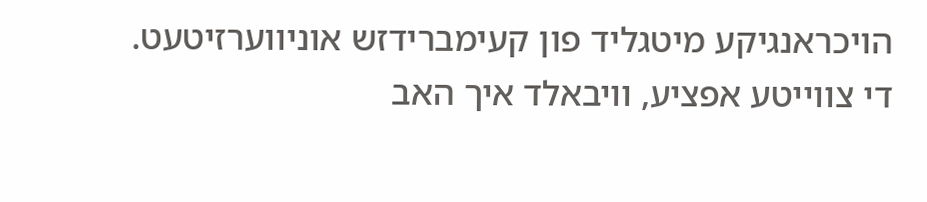הויכראנגיקע מיטגליד פון קעימברידזש אוניווערזיטעט. די צווייטע אפציע, וויבאלד איך האב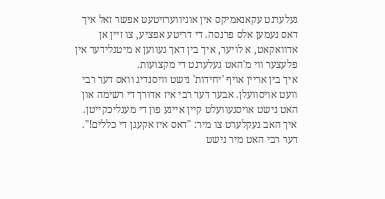געלערנט עקאנאמיקס אין אוניווערזיטעט אפשר זאל איך דאס נעמען אלס פרנסה. די דריטע אפציע, צו זיין אן אדוואקאט, א לויער, איך בין דאך געווען א מיטגלידער אין פלעצער ווי מ'האט געלערנט די מקצועות.
איך בין אריין אויף 'יחידות' נישט וויסנדיג וואס דער רבי וועט אויסוועלן. אבער דער רבי איז אדורך די רשימה און האט נישט אויסגעוועלט קיין איינע פון די מעגליכקייטן.
איך האב געקלערט צו מיר: "דאס איז אקעגן די כללים!".
דער רבי האט מיר נישט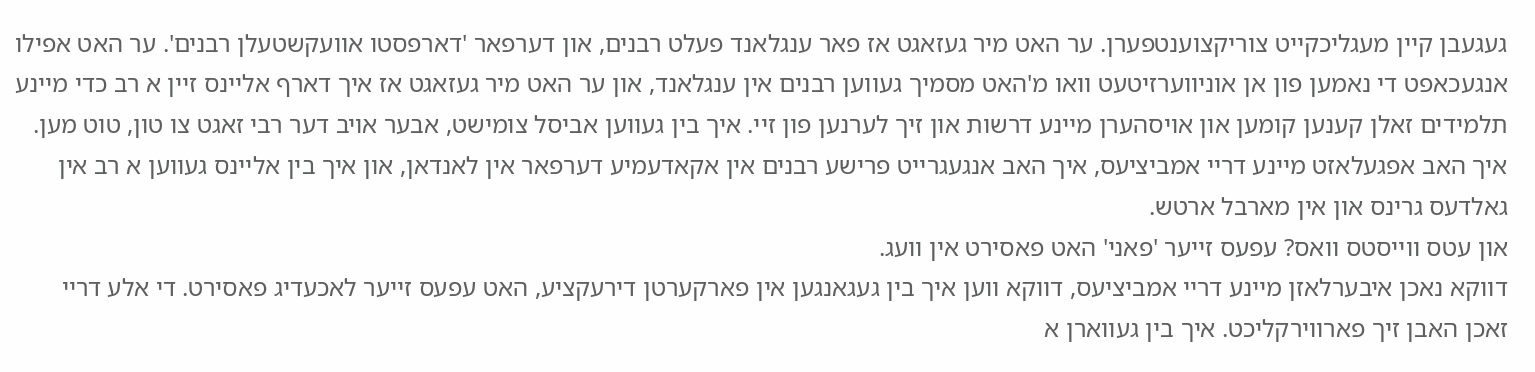געגעבן קיין מעגליכקייט צוריקצוענטפערן. ער האט מיר געזאגט אז פאר ענגלאנד פעלט רבנים, און דערפאר 'דארפסטו אוועקשטעלן רבנים'. ער האט אפילו אנגעכאפט די נאמען פון אן אוניווערזיטעט וואו מ'האט מסמיך געווען רבנים אין ענגלאנד, און ער האט מיר געזאגט אז איך דארף אליינס זיין א רב כדי מיינע תלמידים זאלן קענען קומען און אויסהערן מיינע דרשות און זיך לערנען פון זיי. איך בין געווען אביסל צומישט, אבער אויב דער רבי זאגט צו טון, טוט מען. איך האב אפגעלאזט מיינע דריי אמביציעס, איך האב אנגעגרייט פרישע רבנים אין אקאדעמיע דערפאר אין לאנדאן, און איך בין אליינס געווען א רב אין גאלדעס גרינס און אין מארבל ארטש.
און עטס ווייסטס וואס? עפעס זייער 'פאני' האט פאסירט אין וועג.
דווקא נאכן איבערלאזן מיינע דריי אמביציעס, דווקא ווען איך בין געגאנגען אין פארקערטן דירעקציע, האט עפעס זייער לאכעדיג פאסירט. די אלע דריי זאכן האבן זיך פארווירקליכט. איך בין געווארן א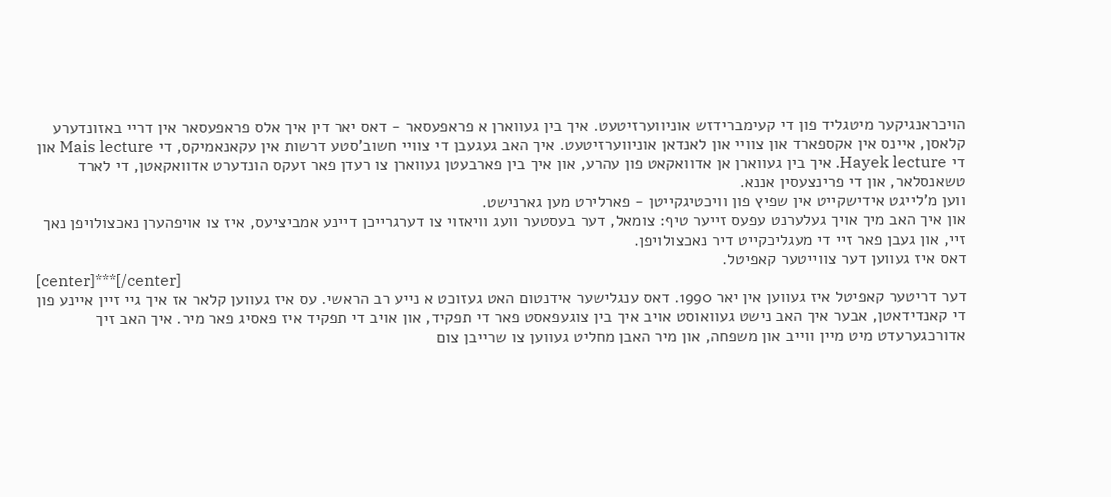הויכראנגיקער מיטגליד פון די קעימברידזש אוניווערזיטעט. איך בין געווארן א פראפעסאר - דאס יאר דין איך אלס פראפעסאר אין דריי באזונדערע קלאסן, איינס אין אקספארד און צוויי און לאנדאן אוניווערזיטעט. איך האב געגעבן די צוויי חשוב'סטע דרשות אין עקאנאמיקס, די Mais lecture און די Hayek lecture. איך בין געווארן אן אדוואקאט פון עהרע, און איך בין פארבעטן געווארן צו רעדן פאר זעקס הונדערט אדוואקאטן, די לארד טשאנסלאר, און די פרינצעסין אננא.
ווען מ'לייגט אידישקייט אין שפיץ פון וויכטיגקייטן - פארלירט מען גארנישט.
און איך האב מיך אויך געלערנט עפעס זייער טיף: צומאל, דער בעסטער וועג וויאזוי צו דערגרייכן דיינע אמביציעס, איז צו אויפהערן נאכצולויפן נאך זיי, און געבן פאר זיי די מעגליכקייט דיר נאכצולויפן.
דאס איז געווען דער צווייטער קאפיטל.
[center]***[/center]
דער דריטער קאפיטל איז געווען אין יאר 1990. דאס ענגלישער אידנטום האט געזוכט א נייע רב הראשי. עס איז געווען קלאר אז איך גיי זיין איינע פון די קאנדידאטן, אבער איך האב נישט געוואוסט אויב איך בין צוגעפאסט פאר די תפקיד, און אויב די תפקיד איז פאסיג פאר מיר. איך האב זיך אדורכגערעדט מיט מיין ווייב און משפחה, און מיר האבן מחליט געווען צו שרייבן צום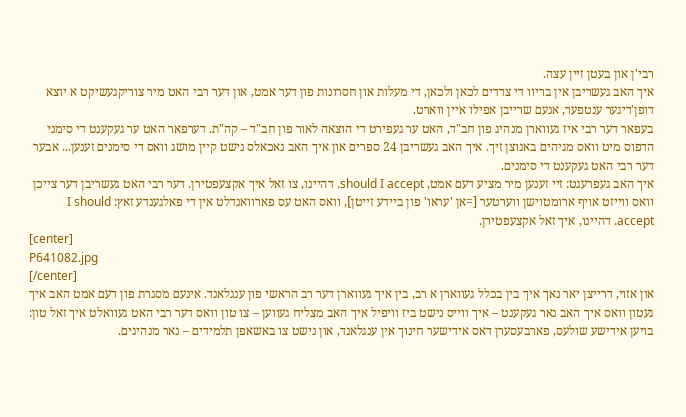רבי'ן און בעטן זיין עצה.
איך האב געשריבן אין בריוו די צדדים לכאן ולכאן, די מעלות און חסרונות פון דער אמט, און דער רבי האט מיר צוריקגעשיקט א יוצא דופן'דיגער ענטפער, אנעם שרייבן אפילו איין ווארט.
בעפאר דער רבי איז געווארן מנהיג פון חב"ד, האט ער געפירט די הוצאה לאור פון חב"ד – קה"ת. דערפאר האט ער געקענט די סימני הדפוס מיט וואס מגיהים באנוצן זיך. איך האב געשריבן 24 ספרים און איך האב נאכאלס נישט קיין מושג וואס די סימנים זענען... אבער דער רבי האט געקענט די סימנים.
איך האב געפרעגט: זיי זענען מיר מציע דעם אמט, should I accept. דהיינו, צו זאל איך אקצעפטירן. דער רבי האט געשריבן דער צייכן וואס ווייזט אויף ארומטוישן ווערטער [=אן 'עראו' פון ביידע זייטן], וואס האט עס פארוואנדלט אין די פאלגענדע זאץ: I should accept. דהיינו, איך זאל אקצעפטירן.
[center]
P641082.jpg
[/center]
און אזוי, דרייצן יאר נאך איך בין בכלל געווארן א רב, בין איך געווארן דער רב הראשי פון ענגלאנד. אינעם מסגרת פון דעם אמט האב איך געטון וואס איך האב נאר געקענט – איך ווייס נישט ביז וויפיל איך האב מצליח געווען – צו טון וואס דער רבי האט געוואלט איך זאל טון: בויען אידישע שולעס, פארבעסערן דאס אידישער חינוך אין ענגלאנד, און נישט צו באשאפן תלמידים – נאר מנהיגים.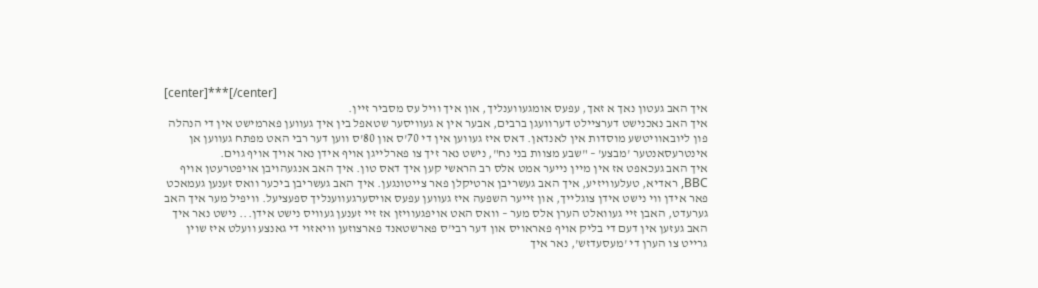[center]***[/center]
איך האב געטון נאך א זאך, עפעס אומגעווענליך, און איך וויל עס מסביר זיין.
איך האב נאכנישט דערציילט דערוועגן ברבים, אבער אין א געוויסער שטאפל בין איך געווען פארמישט אין די הנהלה פון ליובאוויטשע מוסדות אין לאנדאן. דאס איז געווען אין די 70'ס און 80'ס ווען דער רבי האט מפתח געווען אן אינטרעסאנטער 'מבצע' – "שבע מצוות בני נח", נישט נאר זיך צו פארלייגן אויף אידן נאר אויך אויף גוים.
איך האב געכאפט אז אין מיין נייער אמט אלס רב הראשי קען איך דאס טון. איך האב אנגעהויבן אויפטרעטן אויף BBC, ראדיא, טעלעוויזיע, איך האב געשריבן ארטיקלן פאר צייטונגען. איך האב געשריבן ביכער וואס זענען געמאכט פאר אידן ווי נישט אידן צוגלייך, און זייער השפעה איז געווען עפעס אויסערגעווענליך ספעציעל. וויפיל מער איך האב גערעדט, האבן זיי געוואלט הערן אלס מער – וואס האט אויפגעוויזן אז זיי זענען געוויס נישט אידן... נישט נאר איך האב געזען אין דעם די בליק אויף פאראויס און דער רבי'ס פארשטאנד פארצוזען וויאזוי די גאנצע וועלט איז שוין גרייט צו הערן די 'מעסעדזש', נאר איך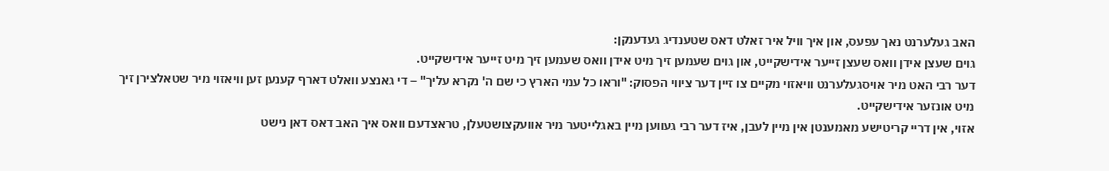האב געלערנט נאך עפעס, און איך וויל איר זאלט דאס שטענדיג געדענקן:
גוים שעצן אידן וואס שעצן זייער אידישקייט, און גוים שעמען זיך מיט אידן וואס שעמען זיך מיט זייער אידישקייט.
דער רבי האט מיר אויסגעלערנט וויאזוי מקיים צו זיין דער ציווי הפסוק: "וראו כל עמי הארץ כי שם ה' נקרא עליך" – די גאנצע וואלט דארף קענען זען וויאזוי מיר שטאלצירן זיך מיט אונזער אידישקייט.
אזוי, אין דריי קריטישע מאמענטן אין מיין לעבן, איז דער רבי געווען מיין באגלייטער מיר אוועקצושטעלן, טראצדעם וואס איך האב דאס דאן נישט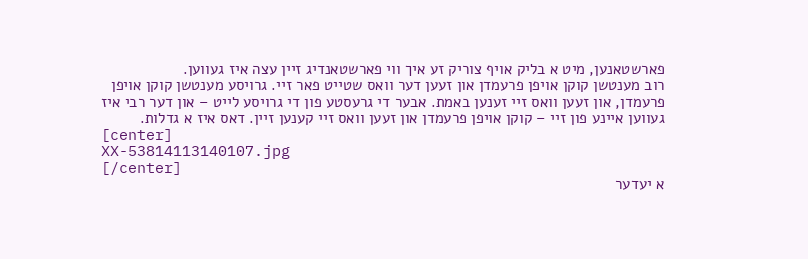פארשטאנען, מיט א בליק אויף צוריק זע איך ווי פארשטאנדיג זיין עצה איז געווען.
רוב מענטשן קוקן אויפן פרעמדן און זעען דער וואס שטייט פאר זיי. גרויסע מענטשן קוקן אויפן פרעמדן, און זעען וואס זיי זענען באמת. אבער די גרעסטע פון די גרויסע לייט – און דער רבי איז געווען איינע פון זיי – קוקן אויפן פרעמדן און זעען וואס זיי קענען זיין. דאס איז א גדלות.
[center]
XX-53814113140107.jpg
[/center]
א יעדער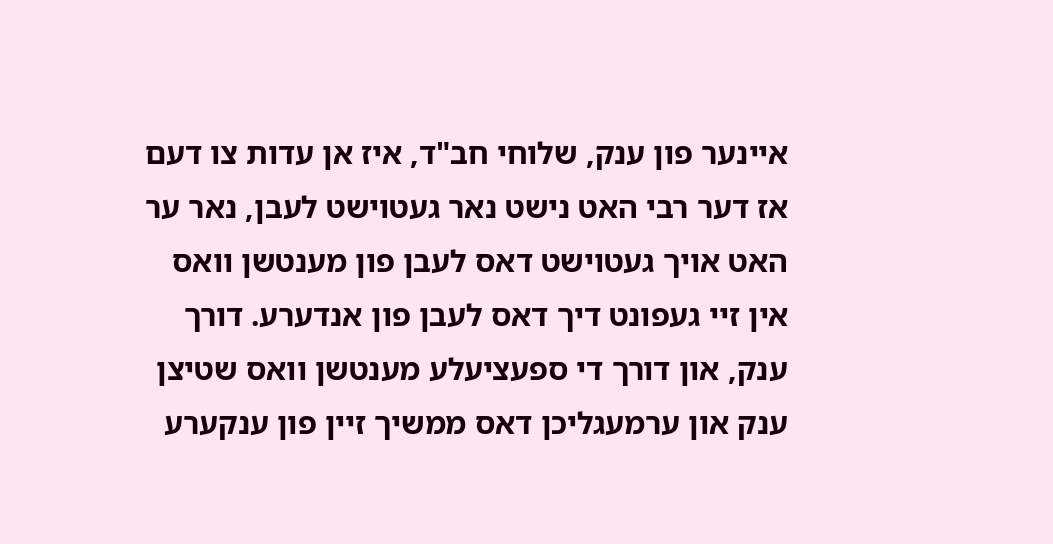איינער פון ענק, שלוחי חב"ד, איז אן עדות צו דעם אז דער רבי האט נישט נאר געטוישט לעבן, נאר ער האט אויך געטוישט דאס לעבן פון מענטשן וואס אין זיי געפונט דיך דאס לעבן פון אנדערע. דורך ענק, און דורך די ספעציעלע מענטשן וואס שטיצן ענק און ערמעגליכן דאס ממשיך זיין פון ענקערע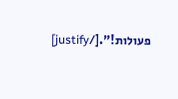פעולות!".[/justify]